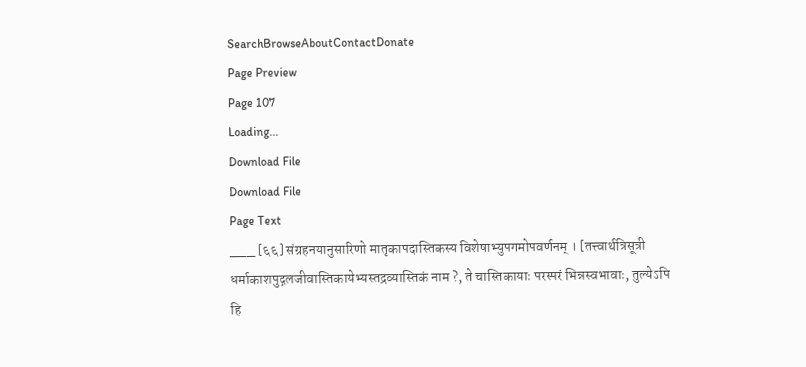SearchBrowseAboutContactDonate
Page Preview
Page 107
Loading...
Download File
Download File
Page Text
___ [६६] संग्रहनयानुसारिणो मातृकापदास्तिकस्य विशेषाभ्युपगमोपवर्णनम् । [तत्त्वार्थत्रिसूत्री धर्माकाशपुद्गलजीवास्तिकायेभ्यस्तद्रव्यास्तिकं नाम ?, ते चास्तिकायाः परस्परं भिन्नस्वभावाः, तुल्येऽपि हि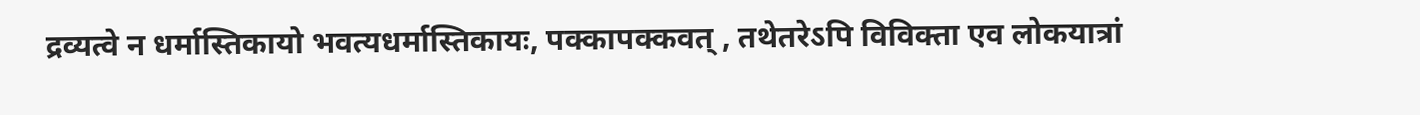द्रव्यत्वे न धर्मास्तिकायो भवत्यधर्मास्तिकायः, पक्कापक्कवत् , तथेतरेऽपि विविक्ता एव लोकयात्रां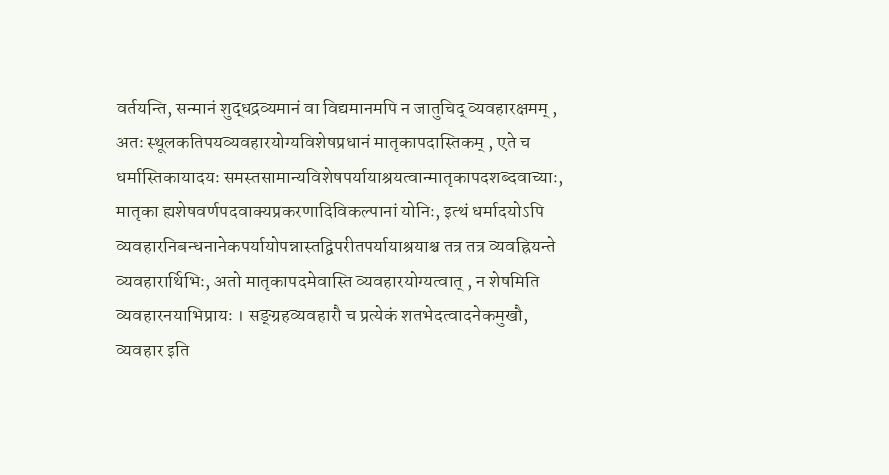वर्तयन्ति, सन्मानं शुद्धद्रव्यमानं वा विद्यमानमपि न जातुचिद् व्यवहारक्षमम् , अतः स्थूलकतिपयव्यवहारयोग्यविशेषप्रधानं मातृकापदास्तिकम् , एते च धर्मास्तिकायादयः समस्तसामान्यविशेषपर्यायाश्रयत्वान्मातृकापदशब्दवाच्याः, मातृका ह्यशेषवर्णपदवाक्यप्रकरणादिविकल्पानां योनिः, इत्थं धर्मादयोऽपि व्यवहारनिबन्धनानेकपर्यायोपन्नास्तद्विपरीतपर्यायाश्रयाश्च तत्र तत्र व्यवह्रियन्ते व्यवहारार्थिभिः, अतो मातृकापदमेवास्ति व्यवहारयोग्यत्वात् , न शेषमिति व्यवहारनयाभिप्रायः । सङ्ग्रहव्यवहारौ च प्रत्येकं शतभेदत्वादनेकमुखौ, व्यवहार इति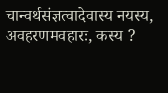चान्वर्थसंज्ञत्वादेवास्य नयस्य, अवहरणमवहारः, कस्य ?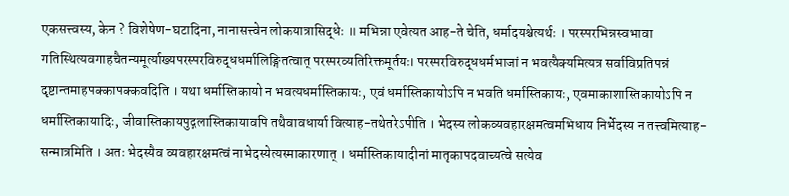एकसत्त्वस्य, केन ? विशेषेण-घटादिना, नानासत्त्वेन लोकयात्रासिद्धेः ॥ मभिन्ना एवेत्यत आह-ते चेति, धर्मादयश्चेत्यर्थः । परस्परभिन्नस्वभावा गतिस्थित्यवगाहचैतन्यमूर्त्याख्यपरस्परविरुद्धधर्मालिङ्गितत्वात् परस्परव्यतिरिक्तमूर्तयः। परस्परविरुद्धधर्मभाजां न भवत्यैक्यमित्यत्र सर्वाविप्रतिपन्नं दृष्टान्तमाहपक्कापक्कवदिति । यथा धर्मास्तिकायो न भवत्यधर्मास्तिकायः, एवं धर्मास्तिकायोऽपि न भवति धर्मास्तिकायः, एवमाकाशास्तिकायोऽपि न धर्मास्तिकायादिः, जीवास्तिकायपुद्गलास्तिकायावपि तथैवावधार्या वित्याह-तथेतरेऽपीति । भेदस्य लोकव्यवहारक्षमत्वमभिधाय निर्भेदस्य न तत्त्वमित्याह-सन्मात्रमिति । अतः भेदस्यैव व्यवहारक्षमत्वं नाभेदस्येत्यस्माकारणात् । धर्मास्तिकायादीनां मातृकापदवाच्यत्वे सत्येव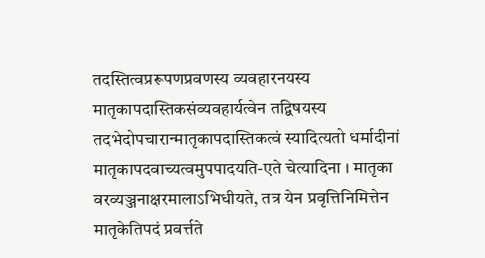तदस्तित्वप्ररूपणप्रवणस्य व्यवहारनयस्य मातृकापदास्तिकसंव्यवहार्यत्वेन तद्विषयस्य तदभेदोपचारान्मातृकापदास्तिकत्वं स्यादित्यतो धर्मादीनां मातृकापदवाच्यत्वमुपपादयति-एते चेत्यादिना । मातृका वरव्यञ्जनाक्षरमालाऽभिधीयते, तत्र येन प्रवृत्तिनिमित्तेन मातृकेतिपदं प्रवर्त्तते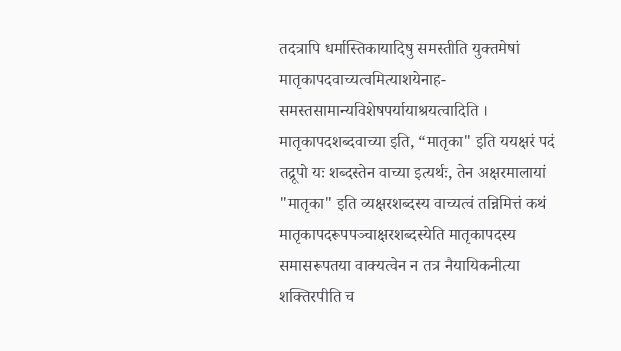तदत्रापि धर्मास्तिकायादिषु समस्तीति युक्तमेषां मातृकापदवाच्यत्वमित्याशयेनाह-समस्तसामान्यविशेषपर्यायाश्रयत्वादिति । मातृकापदशब्दवाच्या इति, “मातृका" इति ययक्षरं पदं तद्रूपो यः शब्दस्तेन वाच्या इत्यर्थः, तेन अक्षरमालायां "मातृका" इति व्यक्षरशब्दस्य वाच्यत्वं तन्निमित्तं कथं मातृकापदरूपपञ्चाक्षरशब्दस्येति मातृकापदस्य समासरूपतया वाक्यत्वेन न तत्र नैयायिकनीत्या शक्तिरपीति च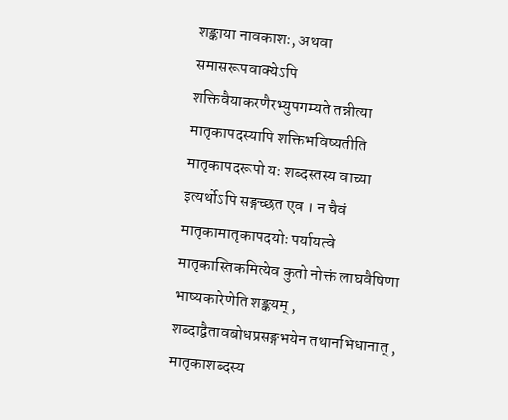शङ्काया नावकाशः, अथवा समासरूपवाक्येऽपि शक्तिवैयाकरणैरभ्युपगम्यते तन्नीत्या मातृकापदस्यापि शक्तिभविष्यतीति मातृकापदरूपो यः शब्दस्तस्य वाच्या इत्यर्थोऽपि सङ्गच्छत एव । न चैवं मातृकामातृकापदयोः पर्यायत्वे मातृकास्तिकमित्येव कुतो नोक्तं लाघवैषिणा भाष्यकारेणेति शङ्कयम् , शब्दाद्वैतावबोधप्रसङ्गभयेन तथानभिधानात् , मातृकाशब्दस्य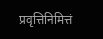प्रवृत्तिनिमित्तं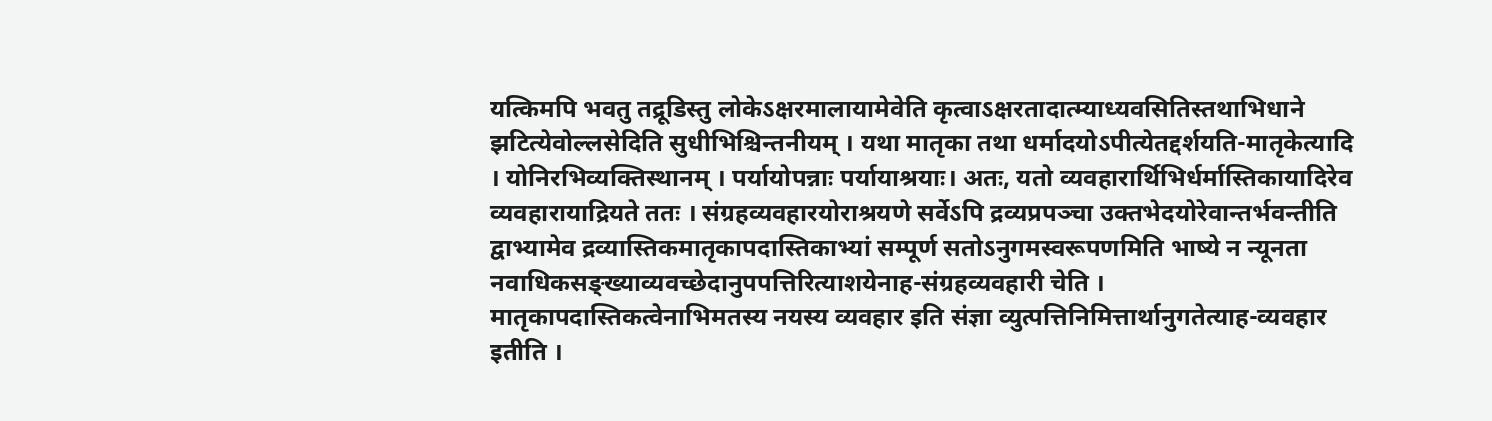यत्किमपि भवतु तद्रूडिस्तु लोकेऽक्षरमालायामेवेति कृत्वाऽक्षरतादात्म्याध्यवसितिस्तथाभिधाने झटित्येवोल्लसेदिति सुधीभिश्चिन्तनीयम् । यथा मातृका तथा धर्मादयोऽपीत्येतद्दर्शयति-मातृकेत्यादि । योनिरभिव्यक्तिस्थानम् । पर्यायोपन्नाः पर्यायाश्रयाः। अतः, यतो व्यवहारार्थिभिर्धर्मास्तिकायादिरेव व्यवहारायाद्रियते ततः । संग्रहव्यवहारयोराश्रयणे सर्वेऽपि द्रव्यप्रपञ्चा उक्तभेदयोरेवान्तर्भवन्तीति द्वाभ्यामेव द्रव्यास्तिकमातृकापदास्तिकाभ्यां सम्पूर्ण सतोऽनुगमस्वरूपणमिति भाष्ये न न्यूनता नवाधिकसङ्ख्याव्यवच्छेदानुपपत्तिरित्याशयेनाह-संग्रहव्यवहारी चेति । मातृकापदास्तिकत्वेनाभिमतस्य नयस्य व्यवहार इति संज्ञा व्युत्पत्तिनिमित्तार्थानुगतेत्याह-व्यवहार इतीति ।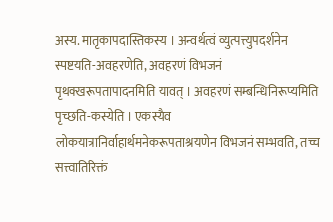अस्य. मातृकापदास्तिकस्य । अन्वर्थत्वं व्युत्पत्त्युपदर्शनेन स्पष्टयति-अवहरणेति, अवहरणं विभजनं पृथक्खरूपतापादनमिति यावत् । अवहरणं सम्बन्धिनिरूप्यमिति पृच्छति-कस्येति । एकस्यैव लोकयात्रानिर्वाहार्थमनेकरूपताश्रयणेन विभजनं सम्भवति, तच्च सत्त्वातिरिक्तं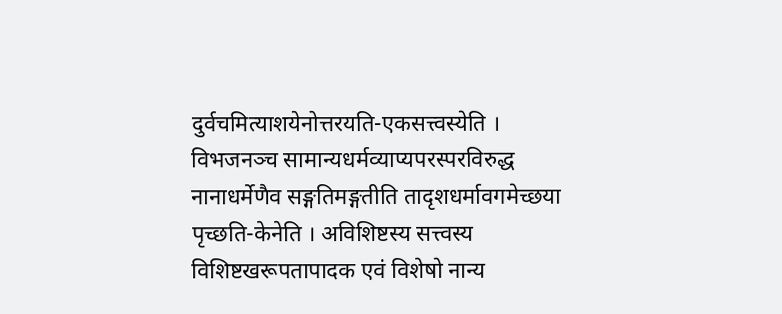दुर्वचमित्याशयेनोत्तरयति-एकसत्त्वस्येति । विभजनञ्च सामान्यधर्मव्याप्यपरस्परविरुद्ध नानाधर्मेणैव सङ्गतिमङ्गतीति तादृशधर्मावगमेच्छया पृच्छति-केनेति । अविशिष्टस्य सत्त्वस्य विशिष्टखरूपतापादक एवं विशेषो नान्य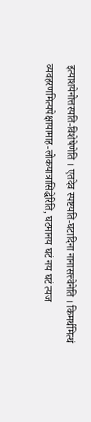इत्याशयेनोत्तरयति-विशेषेणेति । एतदेव स्पष्टयति-घटादिना नानासत्त्वेनेति । किमर्थमित्थं व्यवहरणमित्यपेक्षायामाह-लोकयात्रासिद्धेरिति, घटमानय घटं नय घटं त्यज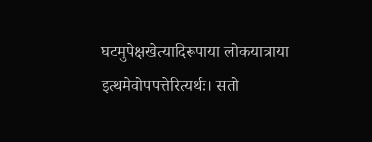घटमुपेक्षखेत्यादिरूपाया लोकयात्राया इत्थमेवोपपत्तेरित्यर्थः। सतो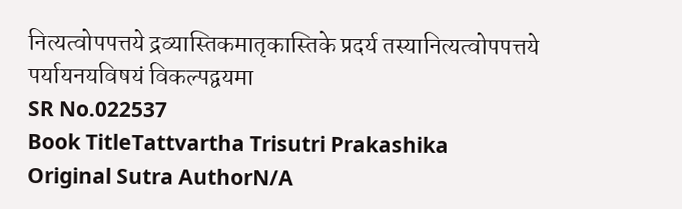नित्यत्वोपपत्तये द्रव्यास्तिकमातृकास्तिके प्रदर्य तस्यानित्यत्वोपपत्तये पर्यायनयविषयं विकल्पद्वयमा
SR No.022537
Book TitleTattvartha Trisutri Prakashika
Original Sutra AuthorN/A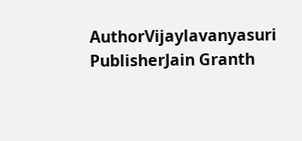AuthorVijaylavanyasuri
PublisherJain Granth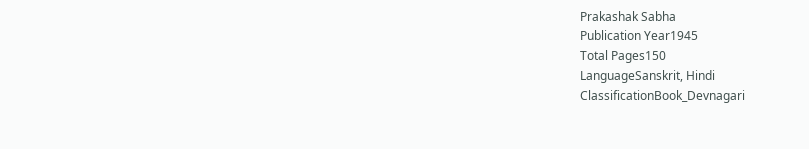Prakashak Sabha
Publication Year1945
Total Pages150
LanguageSanskrit, Hindi
ClassificationBook_Devnagari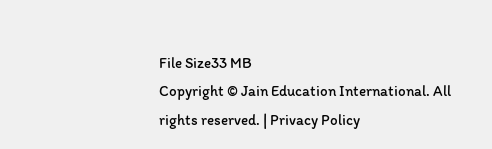File Size33 MB
Copyright © Jain Education International. All rights reserved. | Privacy Policy